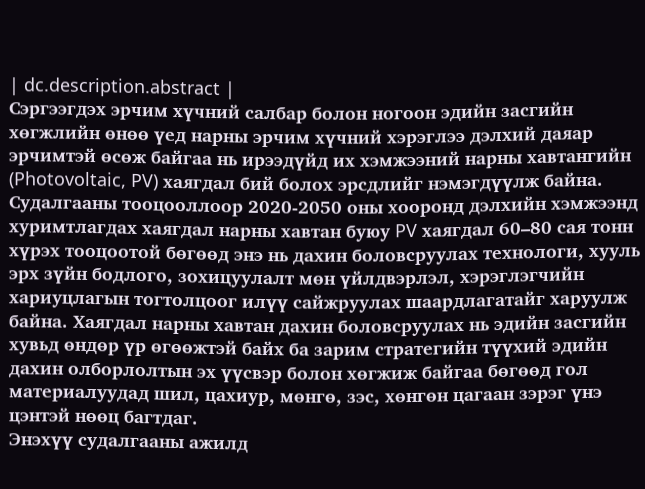| dc.description.abstract |
Сэргээгдэх эрчим хүчний салбар болон ногоон эдийн засгийн хөгжлийн өнөө үед нарны эрчим хүчний хэрэглээ дэлхий даяар эрчимтэй өсөж байгаа нь ирээдүйд их хэмжээний нарны хавтангийн (Photovoltaic, PV) хаягдал бий болох эрсдлийг нэмэгдүүлж байна. Судалгааны тооцооллоор 2020-2050 оны хооронд дэлхийн хэмжээнд хуримтлагдах хаягдал нарны хавтан буюу PV хаягдал 60–80 сая тонн хүрэх тооцоотой бөгөөд энэ нь дахин боловсруулах технологи, хууль эрх зүйн бодлого, зохицуулалт мөн үйлдвэрлэл, хэрэглэгчийн хариуцлагын тогтолцоог илүү сайжруулах шаардлагатайг харуулж байна. Хаягдал нарны хавтан дахин боловсруулах нь эдийн засгийн хувьд өндөр үр өгөөжтэй байх ба зарим стратегийн түүхий эдийн дахин олборлолтын эх үүсвэр болон хөгжиж байгаа бөгөөд гол материалуудад шил, цахиур, мөнгө, зэс, хөнгөн цагаан зэрэг үнэ цэнтэй нөөц багтдаг.
Энэхүү судалгааны ажилд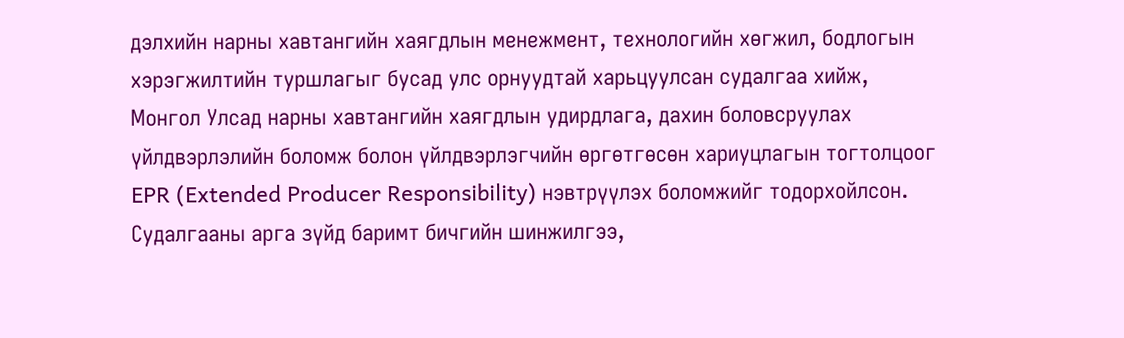дэлхийн нарны хавтангийн хаягдлын менежмент, технологийн хөгжил, бодлогын хэрэгжилтийн туршлагыг бусад улс орнуудтай харьцуулсан судалгаа хийж, Монгол Улсад нарны хавтангийн хаягдлын удирдлага, дахин боловсруулах үйлдвэрлэлийн боломж болон үйлдвэрлэгчийн өргөтгөсөн хариуцлагын тогтолцоог EPR (Extended Producer Responsibility) нэвтрүүлэх боломжийг тодорхойлсон. Судалгааны арга зүйд баримт бичгийн шинжилгээ,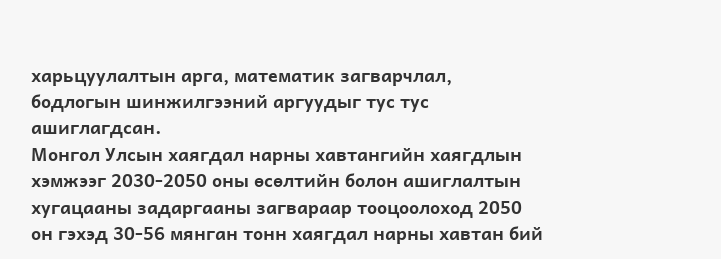харьцуулалтын арга, математик загварчлал, бодлогын шинжилгээний аргуудыг тус тус ашиглагдсан.
Монгол Улсын хаягдал нарны хавтангийн хаягдлын хэмжээг 2030-2050 оны өсөлтийн болон ашиглалтын хугацааны задаргааны загвараар тооцоолоход 2050 он гэхэд 30-56 мянган тонн хаягдал нарны хавтан бий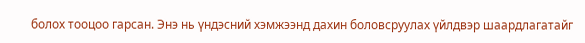болох тооцоо гарсан. Энэ нь үндэсний хэмжээнд дахин боловсруулах үйлдвэр шаардлагатайг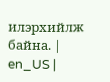илэрхийлж байна. |
en_US |